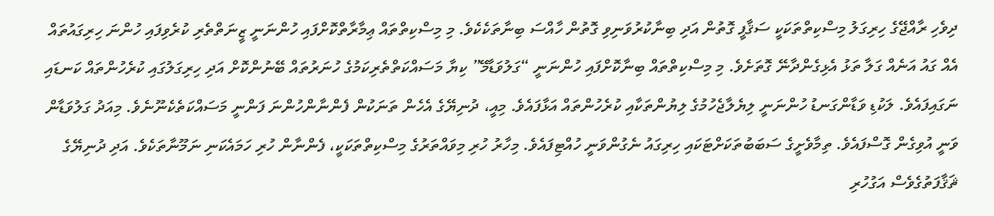ދިވެހި ރާއްޖޭގެ ހިރިގަލު މިސްކިތްތަކަކީ ސަޤާފީ ގޮތުން އަދި ބިނާކުރުވަނިވި ގޮތުން ހާއްސަ ބިނާތަކެކެވެ. މި މިސްކިތްތައް ޢިމާރާތްކޮށްފައި ހުންނަނީ ޒީނަތްތެރި ކުރެވިފައި ހުންނަ ހިރިގައުތައް އެއް ގައު އަނެއް ގަލާ ތަޅު އެޅިގެންދާނޭ ގޮތަށެވެ. މި މިސްކިތްތައް ބިނާކޮށްފައި ހުންނަނީ “ގަލުވަޑާމޭ” ކިޔާ މަސައްކަތްތެރިކަމުގެ ހުނަރުތައް ބޭނުންކޮށް އަދި ހިރިގަލުގައި ކުރެހުންތައް ކަނޑައި ނަގައިފައެވެ. ލަކުޑި ވަޑާންގަނޑު ހުންނަނީ ލިޔެލާޖެހުމުގެ ލިޔުންތަކާއި ކުރެހުންތައް އަޅާފައެވެ. މިއީ، ދުނިޔޭގެ އެހެން ތަނަކުން ފެންނާންހުންނަ ފަންނީ މަސައްކަތެކެނޫނެވެ. މިއަދު ގަލުވަޑާން ވަނީ އުވިގެން ގޮސްފައެވެ. ތިމާވެށީގެ ސަބަބުތަކަށްޓަކައި ހިރިގައު ނެގުންވަނީ ހުއްޓިފައެވެ. މިހާރު ހުރި މިވައްތަރުގެ މިސްކިތްތަކަކީ، ފެންނާން ހުރި ހަމައެކަނި ނަމޫނާތަކެވެ. އަދި ދުނިޔޭގެ ޘަޤާފަތުގެވެސް އަގުހުރި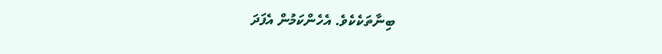ބިނާތަކެކެވެ. އެހެންކަމުން އެފަދަ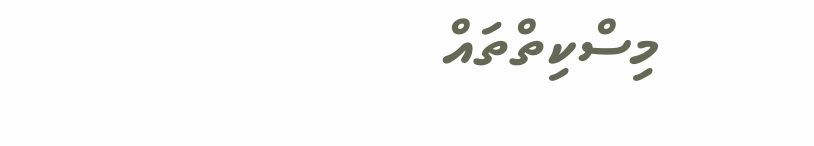މިސްކިތްތައް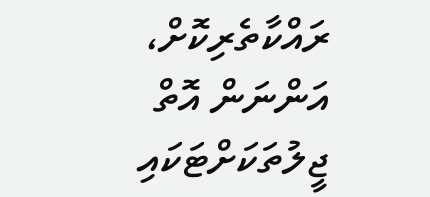ރައްކާތެރިކޮށް، އަންނަން އޮތް ޖީލުތަކަށްޓަކައި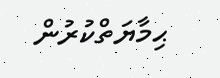ޙިމާޔަތްކުރުން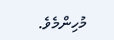މުހިންމެވެ.